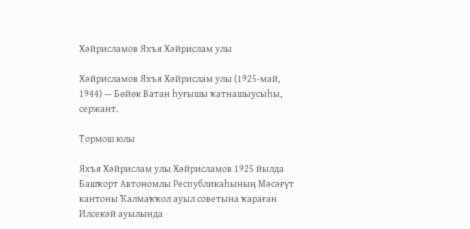Хәйрисламов Яхъя Хәйрислам улы

Хәйрисламов Яхъя Хәйрислам улы (1925-май, 1944) — Бөйөк Ватан һуғышы ҡатнашыусыһы, сержант.

Тормош юлы

Яхъя Хәйрислам улы Хәйрисламов 1925 йылда Башҡорт Автономлы Республикаһының Мәсәғүт кантоны Ҡалмаҡҡол ауыл советына ҡараған Илсекәй ауылында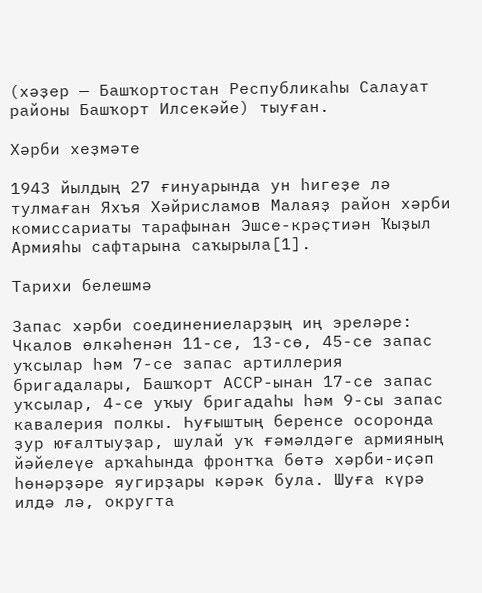(хәҙер — Башҡортостан Республикаһы Салауат районы Башҡорт Илсекәйе) тыуған.

Хәрби хеҙмәте

1943 йылдың 27 ғинуарында ун һигеҙе лә тулмаған Яхъя Хәйрисламов Малаяҙ район хәрби комиссариаты тарафынан Эшсе-крәҫтиән Ҡыҙыл Армияһы сафтарына саҡырыла[1].

Тарихи белешмә

Запас хәрби соединениеларҙың иң эреләре: Чкалов өлкәһенән 11-се, 13-сө, 45-се запас уҡсылар һәм 7-се запас артиллерия бригадалары, Башҡорт АССР-ынан 17-се запас уҡсылар, 4-се уҡыу бригадаһы һәм 9-сы запас кавалерия полкы. Һуғыштың беренсе осоронда ҙур юғалтыуҙар, шулай уҡ ғәмәлдәге армияның йәйелеүе арҡаһында фронтҡа бөтә хәрби-иҫәп һөнәрҙәре яугирҙары кәрәк була. Шуға күрә илдә лә, округта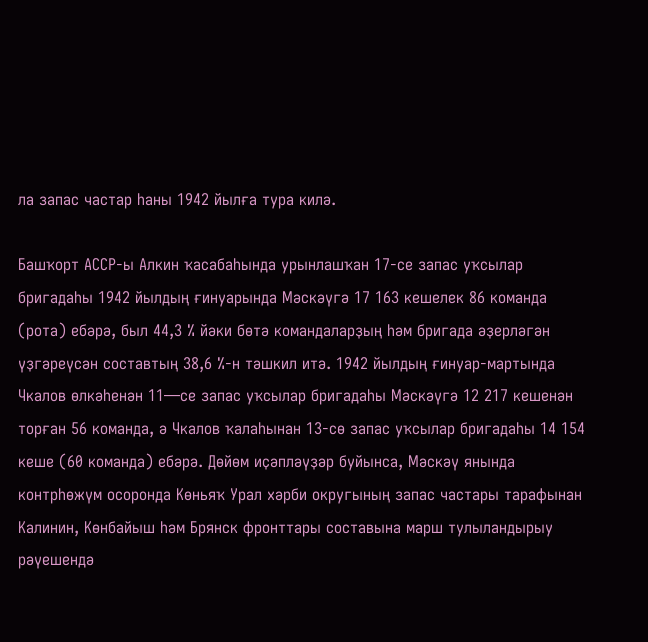ла запас частар һаны 1942 йылға тура килә.

Башҡорт АССР-ы Алкин ҡасабаһында урынлашҡан 17-се запас уҡсылар бригадаһы 1942 йылдың ғинуарында Мәскәүгә 17 163 кешелек 86 команда (рота) ебәрә, был 44,3 % йәки бөтә командаларҙың һәм бригада әҙерләгән үҙгәреүсән составтың 38,6 %-н тәшкил итә. 1942 йылдың ғинуар-мартында Чкалов өлкәһенән 11—се запас уҡсылар бригадаһы Мәскәүгә 12 217 кешенән торған 56 команда, ә Чкалов ҡалаһынан 13-сө запас уҡсылар бригадаһы 14 154 кеше (60 команда) ебәрә. Дөйөм иҫәпләүҙәр буйынса, Мәскәү янында контрһөжүм осоронда Көньяҡ Урал хәрби округының запас частары тарафынан Калинин, Көнбайыш һәм Брянск фронттары составына марш тулыландырыу рәүешендә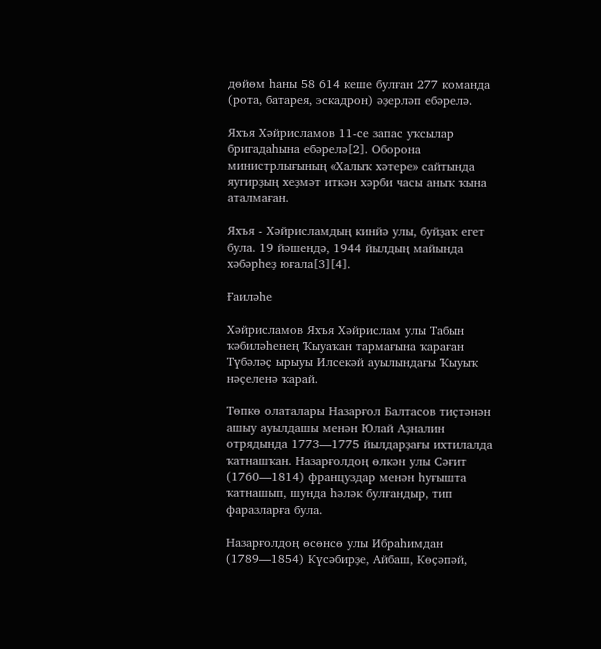дөйөм һаны 58 614 кеше булған 277 команда (рота, батарея, эскадрон) әҙерләп ебәрелә.

Яхъя Хәйрисламов 11-се запас уҡсылар бригадаһына ебәрелә[2]. Оборона министрлығының «Халыҡ хәтере» сайтында яугирҙың хеҙмәт иткән хәрби часы аныҡ ҡына аталмаған.

Яхъя - Хәйрисламдың кинйә улы, буйҙаҡ егет була. 19 йәшендә, 1944 йылдың майында хәбәрһеҙ юғала[3][4].

Ғаиләһе

Хәйрисламов Яхъя Хәйрислам улы Табын ҡәбиләһенең Ҡыуаҡан тармағына ҡараған Түбәләҫ ырыуы Илсекәй ауылындағы Ҡыуыҡ нәҫеленә ҡарай.

Төпкө олаталары Назарғол Балтасов тиҫтәнән ашыу ауылдашы менән Юлай Аҙналин отрядында 1773—1775 йылдарҙағы ихтилалда ҡатнашҡан. Назарғолдоң өлкән улы Сәғит (1760—1814) француздар менән һуғышта ҡатнашып, шунда һәләк булғандыр, тип фаразларға була.

Назарғолдоң өсөнсө улы Ибраһимдан (1789—1854) Күсәбирҙе, Айбаш, Көҫәпәй,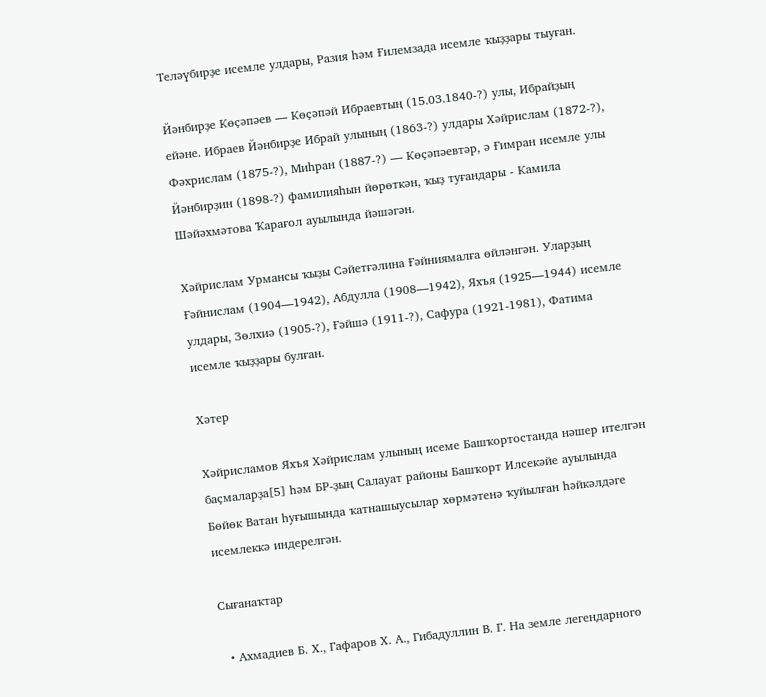Теләүбирҙе исемле улдары, Разия һәм Ғилемзада исемле ҡыҙҙары тыуған.

Йәнбирҙе Көҫәпәев — Көҫәпәй Ибраевтың (15.03.1840-?) улы, Ибрайҙың ейәне. Ибраев Йәнбирҙе Ибрай улының (1863-?) улдары Хәйрислам (1872-?), Фәхрислам (1875-?), Миһран (1887-?) — Көҫәпәевтәр, ә Ғимран исемле улы Йәнбирҙин (1898-?) фамилияһын йөрөткән, ҡыҙ туғандары - Камила Шәйәхмәтова Ҡарағол ауылында йәшәгән.

Хәйрислам Урмансы ҡыҙы Сәйетғәлина Ғәйниямалға өйләнгән. Уларҙың Ғәйнислам (1904—1942), Абдулла (1908—1942), Яхъя (1925—1944) исемле улдары, Зөлхиә (1905-?), Ғәйшә (1911-?), Сафура (1921-1981), Фатима исемле ҡыҙҙары булған.

Хәтер

Хәйрисламов Яхъя Хәйрислам улының исеме Башҡортостанда нәшер ителгән баҫмаларҙа[5] һәм БР-ҙың Салауат районы Башҡорт Илсекәйе ауылында Бөйөк Ватан һуғышында ҡатнашыусылар хөрмәтенә ҡуйылған һәйкәлдәге исемлеккә индерелгән.

Сығанаҡтар

  • Ахмадиев Б. Х., Гафаров Х. А., Гибадуллин В. Г. На земле легендарного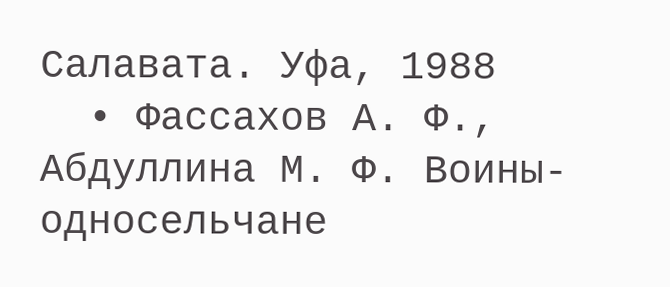Салавата. Уфа, 1988
  • Фассахов А. Ф., Абдуллина М. Ф. Воины-односельчане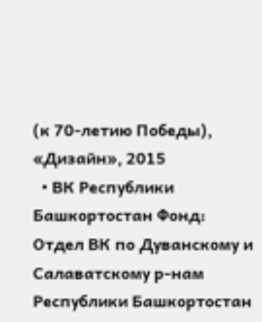(к 70-летию Победы), «Дизайн», 2015
  • ВК Республики Башкортостан Фонд: Отдел ВК по Дуванскому и Салаватскому р-нам Республики Башкортостан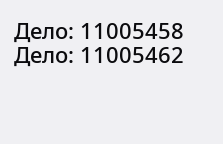Дело: 11005458 Дело: 11005462